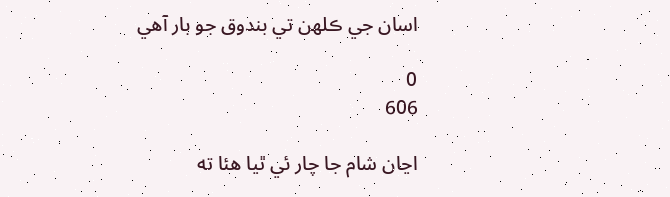اسان جي ڪلهن تي بندوق جو بار آهي

0
606

اڃان شام جا چار ئي ٿيا هئا ته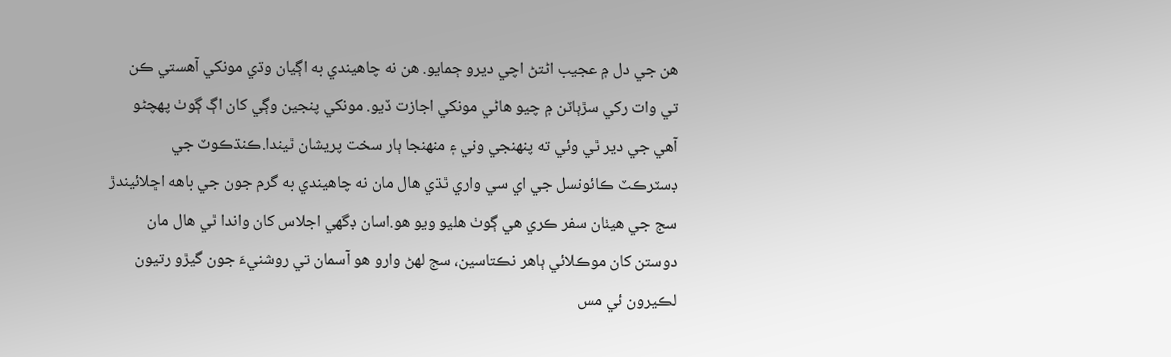هن جي دل ۾ عجيب اڻتڻ اچي ديرو ڄمايو. هن نه چاهيندي به اڳيان وڌي مونکي آهستي ڪن تي وات رکي سڙٻاٽن ۾ چيو هاڻي مونکي اجازت ڏيو. مونکي پنجين وڳي کان اڳ ڳوٺ پهچڻو آهي جي دير ٿي وئي ته پنهنجي وني ۽ منهنجا ٻار سخت پريشان ٿيندا.ڪنڌڪوٽ جي ڊسٽرڪٽ ڪائونسل جي اي سي واري ٿڌي هال مان نه چاهيندي به گرم جون جي باھه اڇلائيندڙ سج جي هيٺان سفر ڪري ھي ڳوٺ هليو ويو هو.اسان ڊگهي اجلاس کان واندا ٿي هال مان دوستن کان موڪلائي ٻاهر نڪتاسين، سج لهڻ وارو هو آسمان تي روشنيءَ جون گيڙو رتيون لڪيرون ئي مس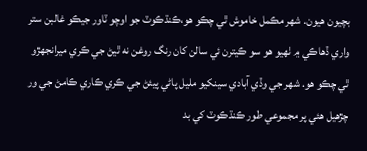بچيون هيون. شهر مڪمل خاموش ٿي چڪو هو،ڪنڌڪوٽ جو اوچو ٽاور جيڪو غالبن ستر واري ڏهاڪي ۾ ٺهيو هو سو ڪيترن ئي سالن کان رنگ روغن نه ٿيڻ جي ڪري ميرانجهڙو ٿي چڪو هو. شهر جي وڏي آبادي سينکيو مليل پاڻي پيئڻ جي ڪري ڪاري ڪامڻ جي ور چڙهيل هئي پر مجموعي طور ڪنڌڪوٽ کي بد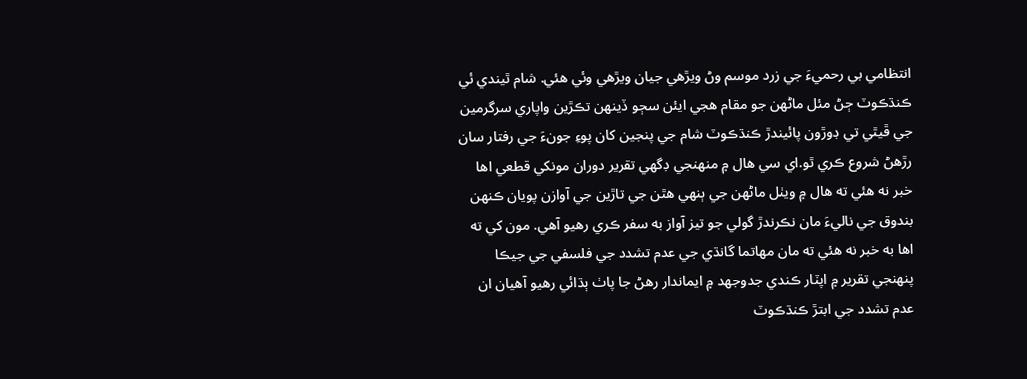انتظامي بي رحميءَ جي زرد موسم وڻ ويڙهي جيان ويڙھي وئي هئي. شام ٿيندي ئي ڪنڌڪوٽ ڄڻ مئل ماڻهن جو مقام هجي ايئن سڄو ڏينهن تڪڙين واپاري سرگرمين جي ڦيٿي تي ڊوڙون پائيندڙ ڪنڌڪوٽ شام جي پنجين کان پوءِ جونءَ جي رفتار سان رڙهڻ شروع ڪري ٿو.اي سي هال ۾ منهنجي ڊگهي تقرير دوران مونکي قطعي اها خبر نه هئي ته هال ۾ ويٺل ماڻھن جي ٻنهي هٿن جي تاڙين جي آوازن پويان ڪنهن بندوق جي ناليءَ مان نڪرندڙ گولي جو تيز آواز به سفر ڪري رهيو آهي. مون کي ته اها به خبر نه هئي ته مان مهاتما گانڌي جي عدم تشدد جي فلسفي جي جيڪا پنهنجي تقرير ۾ اپٽار ڪندي جدوجهد ۾ ايماندار رهڻ جا پاٺ ٻڌائي رهيو آهيان ان عدم تشدد جي ابتڙ ڪنڌڪوٽ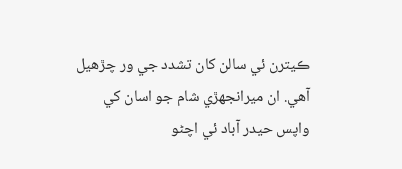ڪيترن ئي سالن کان تشدد جي ور چڙهيل آهي. ان ميرانجهڙي شام جو اسان کي واپس حيدر آباد ئي اچڻو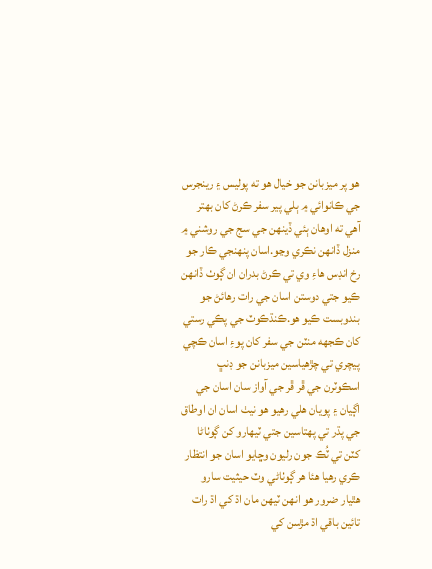هو پر ميزبانن جو خيال هو ته پوليس ۽ رينجرس جي ڪانوائي ۾ ٻلي پير سفر ڪرڻ کان بهتر آهي ته اوهان ٻئي ڏينهن جي سج جي روشني ۾ منزل ڏانهن نڪري وڃو.اسان پنهنجي ڪار جو رخ انڊس هاءِ وي تي ڪرڻ بدران ان ڳوٺ ڏانهن ڪيو جتي دوستن اسان جي رات رهائڻ جو بندوبست ڪيو هو.ڪنڌڪوٽ جي پڪي رستي کان ڪجهه منٽن جي سفر کان پوءِ اسان ڪچي پيچري تي چڙهياسين ميزبانن جو ڊنڀ اسڪوٽرن جي ڦر ڦر جي آواز سان اسان جي اڳيان ۽ پويان هلي رهيو هو نيٺ اسان ان اوطاق جي پڌر تي پهتاسين جتي ٽيهارو کن ڳوٺاڻا کٽن تي ٽُڪ جون رليون وڇايو اسان جو انتظار ڪري رهيا هئا هر ڳوٺاڻي وٽ حيثيت سارو هٿيار ضرور هو انهن ٽيهن مان اڌ کي اڌ رات تائين باقي اڌ مڙسن کي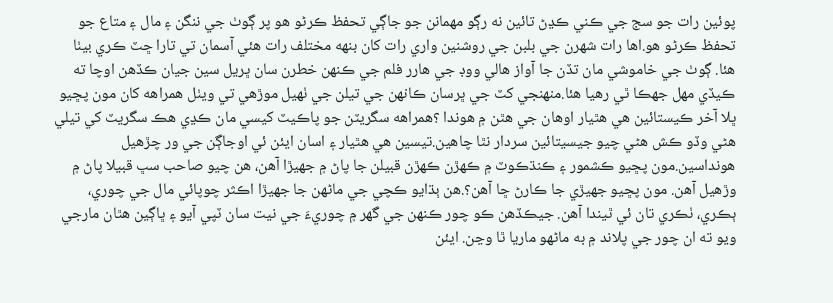پوئين رات جو سج جي ڪني ڪڍڻ تائين نه رڳو مهمانن جو جاڳي تحفظ ڪرڻو هو پر ڳوٺ جي ننگن ۽ مال ۽ متاع جو تحفظ ڪرڻو هو.اها رات شهرن جي بلبن جي روشنين واري رات کان بنهه مختلف رات هئي آسمان تي تارا ڇٽ ڪري بيٺا هئا. ڳوٺ جي خاموشي مان تڏن جا آواز هالي ووڊ جي هارر فلم جي ڪنهن خطرن سان ڀريل سين جيان ڪڏهن اوچا ته ڪيڏي مهل جهڪا ٿي رهيا هئا.منهنجي کٽ جي ڀرسان ڪانهن جي تيلن جي ٺهيل موڙهي تي ويٺل همراهه کان مون پڇيو ڀلا آخر ڪيستائين هي هٿيار اوهان جي هٿن ۾ هوندا ؟همراهه سگريٽن جو پاڪيٽ کيسي مان ڪڍي هڪ سگريٽ کي تيلي هڻي وڏو ڪش هڻي چيو جيسيتائين سردار نٿا چاهين.تيسين هي هٿيار ۽ اسان ايئن ئي اوجاڳن جي ور چڙهيل هونداسين.مون پڇيو ڪشمور ۽ ڪنڌڪوٽ ۾ ڪهڙن ڪهڙن قبيلن جا پاڻ ۾ جهيڙا آهن، هن چيو صاحب سڀ قبيلا پاڻ ۾ وڙهيل آهن. مون پڇيو جهيڙي جا ڪارڻ ڇا آهن؟.هن ٻڌايو ڪچي جي ماڻهن جا جهيڙا اڪثر چوپائي مال جي چوري، ٻڪري، ٺڪري تان ئي ٿيندا آهن. جيڪڏهن ڪو چور ڪنهن جي گهر ۾ چوريءَ جي نيت سان ٽپي آيو ۽ ڀاڳين هٿان مارجي ويو ته ان چور جي پلاند ۾ به ماڻهو ماريا ٿا وڃن. ايئن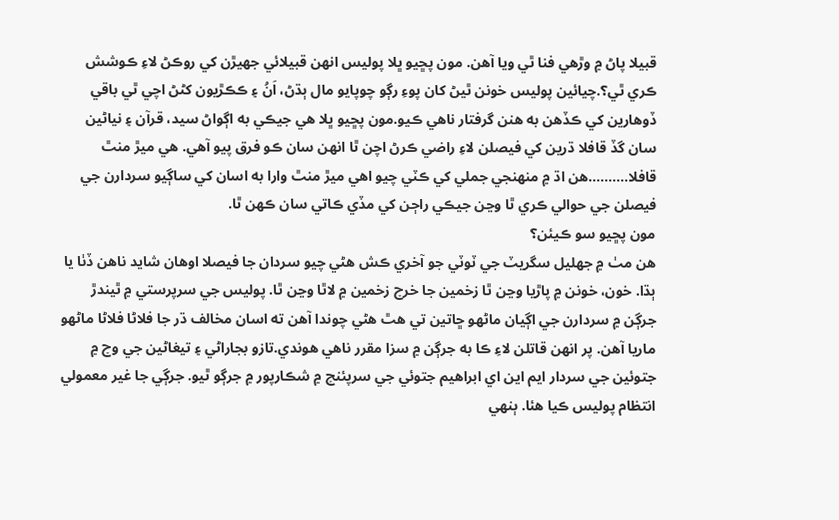قبيلا پاڻ ۾ وڙهي فنا ٿي ويا آهن. مون پڇيو ڀلا پوليس انهن قبيلائي جهيڙن کي روڪڻ لاءِ ڪوشش ڪري ٿي؟.چيائين پوليس خونن ٿيڻ کان پوءِ رڳو چوپايو مال ٻڌڻ، اَنُ ۽ ڪڪڙيون کڻڻ اچي ٿي باقي ڏوهارين کي ڪڏهن به هنن گرفتار ناهي ڪيو.مون پڇيو ڀلا هي جيڪي به اڳواڻ سيد، قرآن ۽ نياڻين سان گڏ قافلا ڌرين کي فيصلن لاءِ راضي ڪرڻ اچن ٿا انهن سان ڪو فرق پيو آهي. هي ميڙ منٿ قافلا……….هن اڌ ۾ منهنجي جملي کي ڪٽي چيو اهي ميڙ منٿ وارا به اسان کي ساڳيو سردارن جي فيصلن جي حوالي ڪري ٿا وڃن جيڪي راڄن کي مڏي ڪاتي سان ڪهن ٿا.
مون پڇيو سو ڪيئن؟
هن مٺ ۾ جهليل سگريٽ جي ٽوٽي جو آخري ڪش هڻي چيو سردان جا فيصلا اوهان شايد ناهن ڏٺا يا ٻڌا. خون، خونن ۾ پاڙيا وڃن ٿا زخمين جا خرچ زخمين ۾ لاٿا وڃن ٿا. پوليس جي سرپرستي ۾ ٿيندڙ جرڳن ۾ سردارن جي اڳيان ماڻھو ڇاتين تي هٿ هڻي چوندا آهن ته اسان مخالف ڌر جا فلاڻا فلاڻا ماڻهو ماريا آهن. پر انهن قاتلن لاءِ ڪا به جرڳن ۾ سزا مقرر ناهي هوندي.تازو بجاراڻي ۽ تيغاڻين جي وچ ۾ جتوئين جي سردار ايم اين اي ابراهيم جتوئي جي سرپئنچ ۾ شڪارپور ۾ جرڳو ٿيو. جرڳي جا غير معمولي انتظام پوليس ڪيا هئا. ٻنهي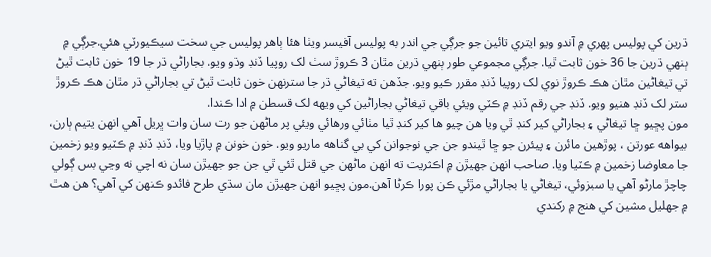ڌرين کي پوليس پھري ۾ آندو ويو ايتري تائين جو جرڳي جي اندر به پوليس آفيسر ويٺا هئا ٻاهر پوليس جي سخت سيڪيورٽي هئي.جرڳي ۾ ٻنهي ڌرين جا 36 خون ثابت ٿيا. جرڳي مجموعي طور ٻنهي ڌرين مٿان 3 ڪروڙ سٺ لک روپيا ڏنڊ وڌو ويو. بجاراڻي ڌر جا 19 خون ثابت ٿيڻ تي تيغاڻين مٿان هڪ ڪروڙ نوي لک روپيا ڏنڊ مقرر ڪيو ويو. جڏهن ته تيغاڻي ڌر جا سترنهن خون ثابت ٿيڻ تي بجاراڻي ڌر مٿان هڪ ڪروڙ ستر لک ڏنڊ هنيو ويو. ڏنڊ جي رقم ڏنڊ ۾ ڪٽي ويئي باقي تيغاڻي بجاراڻين کي ويهه لک قسطن ۾ ادا ڪندا.
مون پڇيو ڇا تيغاڻي ۽ بجاراڻي کير کنڊ ٿي ويا هن چيو ها کير کنڊ ٿيا مٺائي ورهائي ويئي پر ماڻهن جو رت سان وات ڀريل آهي انهن يتيم ٻارن، بيواهه عورتن ، پوڙهين مائرن ۽ پيئرن جو ڇا ٿيندو جن جي نوجوانن کي بي گناھه ماريو ويو. خون خونن ۾ پاڙيا ويا، ڏنڊ ڏنڊ ۾ ڪٽيو ويو زخمين جا معاوضا زخمين ۾ ڪٽيا ويا. صاحب انهن جهيڙن ۾ اڪثريت ته انهن ماڻهن جي قتل ٿئي ٿي جن جو جهيڙن سان نه اچي نه وڃي بس ڳولي چاچڙ مارڻو آهي يا سبزوئي، تيغاڻي يا بجاراڻي مڙئي ڪن پورا ڪرڻا آهن.مون پڇيو انهن جهيڙن مان سڌي طرح فائدو ڪنهن کي آهي؟ هن هٿ ۾ جهليل مشين کي هنج ۾ رکندي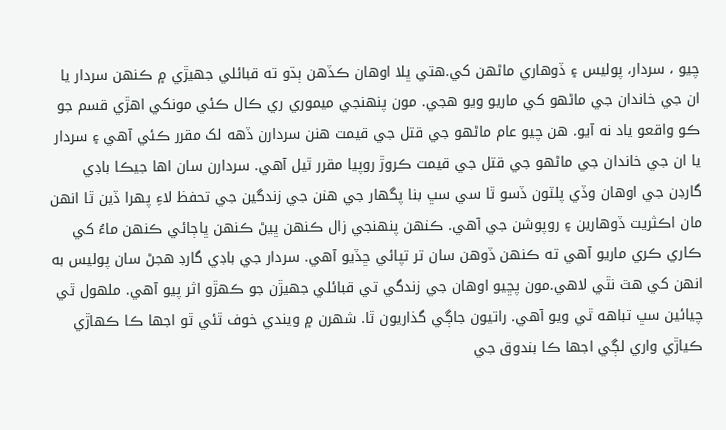چيو ، سردار، پوليس ۽ ڏوھاري ماڻهن کي.هتي ڀلا اوهان ڪڏهن ٻڌو ته قبائلي جهيڙي ۾ ڪنهن سردار يا ان جي خاندان جي ماڻهو کي ماريو ويو هجي. مون پنهنجي ميموري ري ڪال ڪئي مونکي اهڙي قسم جو ڪو واقعو ياد نه آيو. هن چيو عام ماڻهو جي قتل جي قيمت هنن سردارن ڏھه لک مقرر ڪئي آهي ۽ سردار يا ان جي خاندان جي ماڻهو جي قتل جي قيمت ڪروڙ روپيا مقرر ٿيل آهي. سردارن سان اها جيڪا باڊي گارڊن جي اوهان وڏي پلٽون ڏسو ٿا سي سڀ بنا پگهار جي هنن جي زندگين جي تحفظ لاءِ پهرا ڏين ٿا انهن مان اڪثريت ڏوهارين ۽ روپوشن جي آهي. ڪنهن پنهنجي زال ڪنهن ڀيڻ ڪنهن ڀاڄائي ڪنهن ماءُ کي ڪاري ڪري ماريو آهي ته ڪنهن ڏوهن سان تر تپائي ڇڏيو آهي. سردار جي باڊي گارڊ هجڻ سان پوليس به انهن کي هٿ نٿي لاهي.مون پڇيو اوهان جي زندگي تي قبائلي جهيڙن جو ڪهڙو اثر پيو آهي. ملهول ٿي چيائين سڀ تباھه ٿي ويو آهي. راتيون جاڳي گذاريون ٿا. شهرن ۾ ويندي خوف ٿئي ٿو اجھا ڪا ڪهاڙي ڪياڙي واري لڳي اجھا ڪا بندوق جي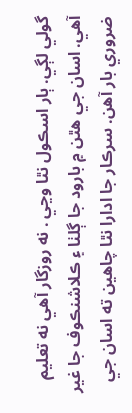گولي لڳي. ٻار اسڪول نٿا وڃي . نه روزگار آهي نه تعليم آهي. اسان جي هٿن ۾ بارود جا ڳلٺا ۽ ڪلاشنڪوف جا غير ضروري بار آهن. سرڪار جا ادارا نٿا چاهين ته اسان جي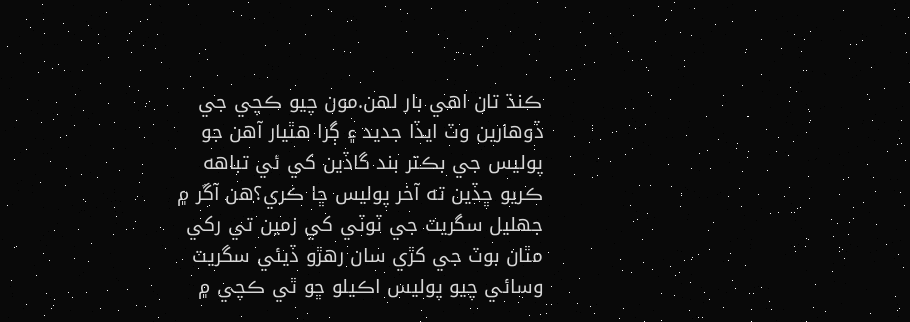ڪنڌ تان اهي بار لهن.مون چيو ڪچي جي ڏوهارين وٽ ايڏا جديد ۽ ڳرا هٿيار آهن جو پوليس جي بڪتر بند گاڏين کي ئي تباھه ڪريو ڇڏين ته آخر پوليس ڇا ڪري؟هن آڱر ۾ جهليل سگريٽ جي ٽوٽي کي زمين تي رکي مٿان بوٽ جي کڙي سان رهڙو ڏيئي سگريٽ وسائي چيو پوليس اڪيلو ڇو ٿي ڪچي ۾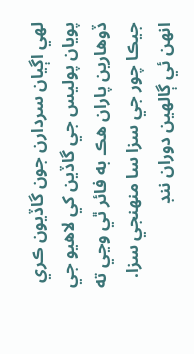لهي اڳيان سردارن جون گاڏيون ڪري پويان پوليس جي گاڏين کي لاهيو جي ڏوهارين پاران هڪ به فائر ٿي وڃي ته جيڪا چور جي سزا سا منهنجي سزا. انهن ئي ڳالهين دوران ننڊ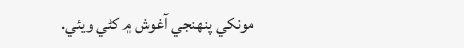مونکي پنهنجي آغوش ۾ کڻي ويئي.